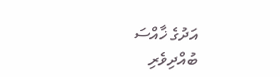އަދުގެ ޚާއްސަ
ބުއްދިވެރި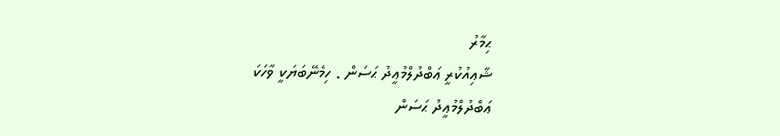ޙިމާރު
ޝާޢިއުކުރީ ޢަބްދުލްމުޢީދު ޙަސަން . ހިމެނޭބަޔަކީ ވާހަކަ
ޢަބްދުލްމުޢީދު ޙަސަން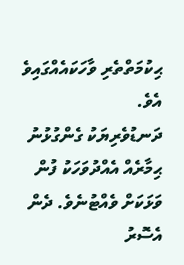ޙިކުމަތްތެރި ވާހަކައެއްގައިވެ އެވެ.
ދަނޑުވެރިޔަކު ގެންގުޅުނު ޙިމާރެއް އެއްދުވަހަކު ފުން ވަޅަކަށް ވެއްޓުނެވެ. ދެން އެސޮރު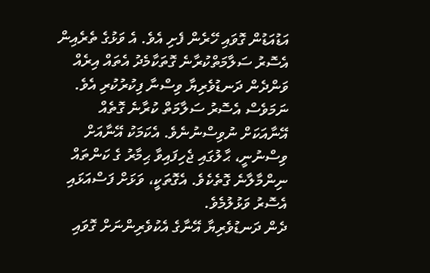އަޑުއަޑުން ގޮވައި ހޭރެން ފެށި އެވެ. އެ ވަޅުގެ ތެރެއިން އެސޮރު ސަލާމަތްކުރާނެ ގޮތަކާމެދު އެތައް އިރެއް ވަންދެން ދަނޑުވެރިޔާ ވިސްނާ ފިކުރުކުރި އެވެ. ނަމަވެސް އެސޮރު ސަލާމަތް ކުރާނެ ގޮތެއް އޭނާއަކަށް ނުވިސްނުނެވެ. އެކަމަކު އޭނާއަށް ވިސްނުނީ، ޙާލުގައި ޖެހިފައިވާ ޙިމާރު ގެ ކަންތައް ނިންމާލާނެ ގޮތެކެވެ. އެގޮތަކީ، ވަޅަށް ފަސްއަޅައި އެސޮރު ވަޅުލުމެވެ.
ދެން ދަނޑުވެރިޔާ އޭނާގެ އެކުވެރިންނަށް ގޮވައި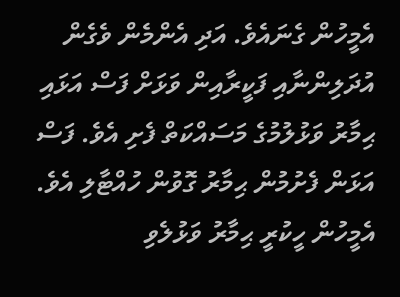އެމީހުން ގެނައެވެ. އަދި އެންމެން ވެގެން އުދަލިންނާއި ފަކީރާއިން ވަޅަށް ފަސް އަޅައި ޙިމާރު ވަޅުލުމުގެ މަސައްކަތް ފެށި އެވެ. ފަސް އަޅަން ފެށުމުން ޙިމާރު ގޮވުން ހުއްޓާލި އެވެ. އެމީހުން ހީކުރީ ޙިމާރު ވަޅުލެވި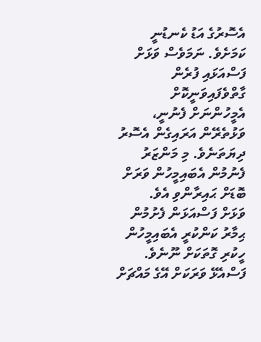އެސޮރުގެ އަޑު ކެނޑުނީ ކަމަށެވެ. ނަމަވެސް ވަޅަށް ފަސްއަޅައި ފުރެން ގާތްވެފައިވަނީކޮށް އެމީހުންނަށް ފެނުނީ، ވަޅުތެރޭން އަރައިގެން އެސޮރު ދިޔަތަނެވެ. މި މަންޒަރު ފެނުމުން އެބައިމީހުން ވަރަށް ބޮޑަށް ޙައިރާންވި އެވެ.
ވަޅަށް ފަސްއަޅަން ފެށުމުން ޙިމާރު ކަންކުރީ އެބައިމީހުން ހީކުރި ގޮތަކަށް ނޫނެވެ. ފަސްއެޅޭ ވަރަކަށް އޭގެ މައްޗަށް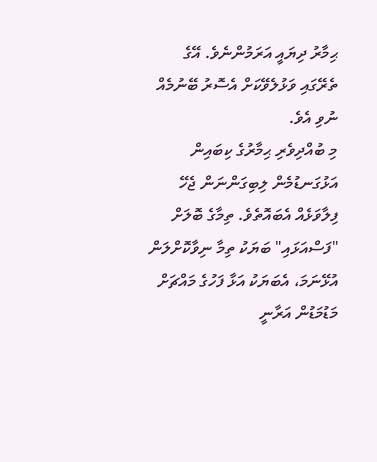ޙިމާރު ދިޔައީ އަރަމުންނެވެ. އޭގެ ތެރޭގައި ވަޅުލެވޭކަށް އެސޮރު ބޭނުމެއް ނުވި އެވެ.
މި ބުއްދިވެރި ޙިމާރުގެ ކިބައިން އަޅުގަނޑުމެން ލިބިގަންނަން ޖެހޭ ފިލާވަޅެއް އެބައޮތެވެ. ތިމާގެ ބޮލަށް "ފަސްއަޅައި" ބަޔަކު ތިމާ ނިވާކޮށްލަން އުޅޭނަމަ، އެބަޔަކު އަޅާ ފަހުގެ މައްޗަށް މަޑުމަޑުން އަރާނީ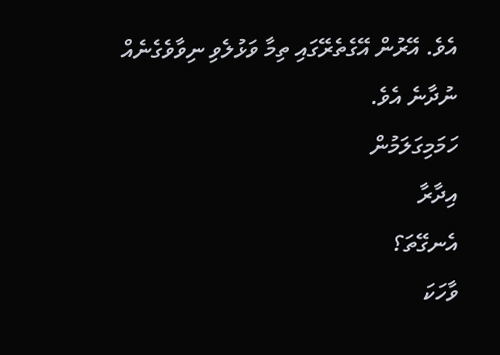އެވެ. އޭރުން އޭގެތެރޭގައި ތިމާ ވަޅުލެވި ނިވާވެގެނެއް ނުދާނެ އެވެ.
ހަމަމިގަލަމުން
އިދާރާ
އެނގޭތަ؟
ވާހަކަ